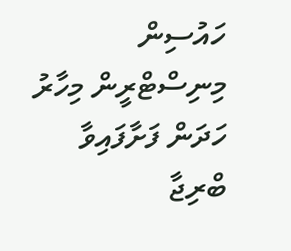ހައުސިން މިނިސްޓްރީން މިހާރު ހަދަން ފަށާފައިވާ ބްރިޖާ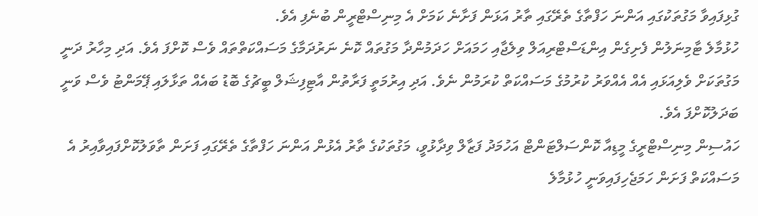ގުޅިފައިވާ މަގުތަކުގައި އަންނަ ހަފްތާގެ ތެރޭގައި ތާރު އަޅަން ފަށާނެ ކަމަށް އެ މިނިސްޓްރީން ބުނެފި އެވެ.
ހުޅުމާލެ ޓާމިނަލުން ފެށިގެން އިންޑަސްޓްރިއަލް ވިލެޖާއި ހަމައަށް ހަދަމުންދާ މަގުތައް ކޮނެ ނަރުދަމާގެ މަސައްކަތްތައް ވެސް ކޮށްފަ އެވެ. އަދި މިހާރު ދަނީ މަގުތަކަށް ވެލިއަޅައި އެއް އެއްވަރު ކުރުމުގެ މަސައްކަތް ކުރަމުން ނެވެ. އަދި އިރުމަތީ ފަރާތުން އާޓިފިޝަލް ބީޗުގެ ބޮޑު ބައެއް ތަޅާލައި ޕޭމަންޓު ވެސް ވަނީ ބަދަލުކޮށްފަ އެވެ.
ހައުސިން މިނިސްޓްރީގެ މީޑިއާ ކޮންސަލްޓަންޓް އަހުމަދު ފަޒާލް ވިދާޅުވީ، މަގުތަކުގެ ތާރު އެޅުން އަންނަ ހަފްތާގެ ތެރޭގައި ފަށަން ތާވަލުކޮށްފައިވާއިރު އެ މަސައްކަތް ފަށަން ހަމަޖެހިފައިވަނީ ހުޅުމާލެ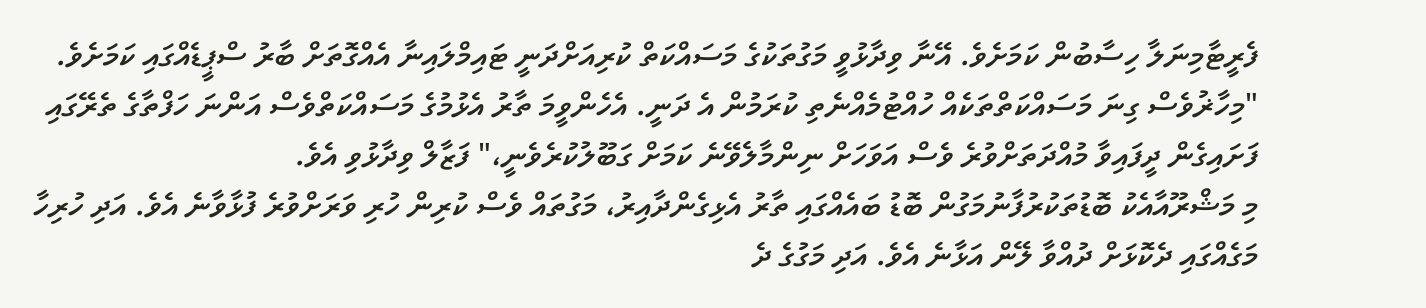ފެރީޓާމިނަލާ ހިސާބުން ކަމަށެވެ. އޭނާ ވިދާޅުވީ މަގުތަކުގެ މަސައްކަތް ކުރިއަށްދަނީ ޓައިމްލައިނާ އެއްގޮތަށް ބާރު ސްޕީޑެއްގައި ކަމަށެވެ.
"މިހާޜުވެސް ގިނަ މަސައްކަތްތަކެއް ހުއްޓުމެއްނެތި ކުރަމުން އެ ދަނީ. އެހެންވީމަ ތާރު އެޅުމުގެ މަސައްކަތްވެސް އަންނަ ހަފްތާގެ ތެރޭގައި ފަށައިގެން ދީފައިވާ މުއްދަތަށްވުރެ ވެސް އަވަހަށް ނިންމާލެވޭނެ ކަމަށް ގަބޫލުކުރެވެނީ،" ފަޒާލް ވިދާޅުވި އެވެ.
މި މަޝްރޫއާއެކު ބޮޑުތަކުރުފާނުމަގުން ބޮޑު ބައެއްގައި ތާރު އެޅިގެންދާއިރު، މަގުތައް ވެސް ކުރިން ހުރި ވަރަށްވުރެ ފުޅާވާނެ އެވެ. އަދި ހުރިހާ މަގެއްގައި ދެކޮޅަށް ދުއްވާ ލޭން އަޅާނެ އެވެ. އަދި މަގުގެ ދެ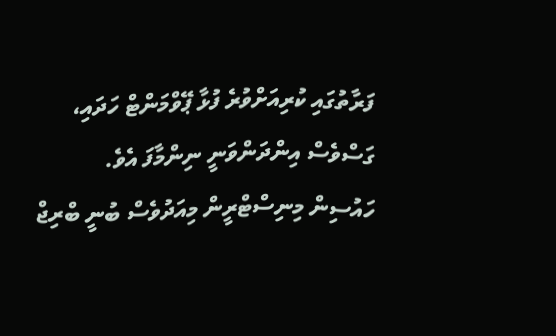ފަރާތުގައި ކުރިއަށްވުރެ ފުޅާ ޕޭވްމަންޓް ހަދައި، ގަސްވެސް އިންދަންވަނީ ނިންމާފަ އެވެ.
ހައުސިން މިނިސްޓްރީން މިއަދުވެސް ބުނީ ބްރިޖް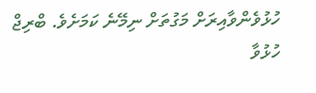ހުޅުވެންވާއިރަށް މަގުތަށް ނިމޭނެ ކަމަށެވެ. ބްރިޖް ހުޅުވާ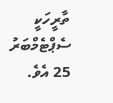ތާރީހަކީ ސެޕްޓެމްބަރު 25 އެވެ.